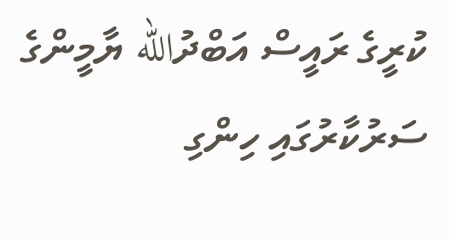ކުރީގެ ރައީސް އަބްދުالله ޔާމީންގެ ސަރުކާރުގައި ހިންގި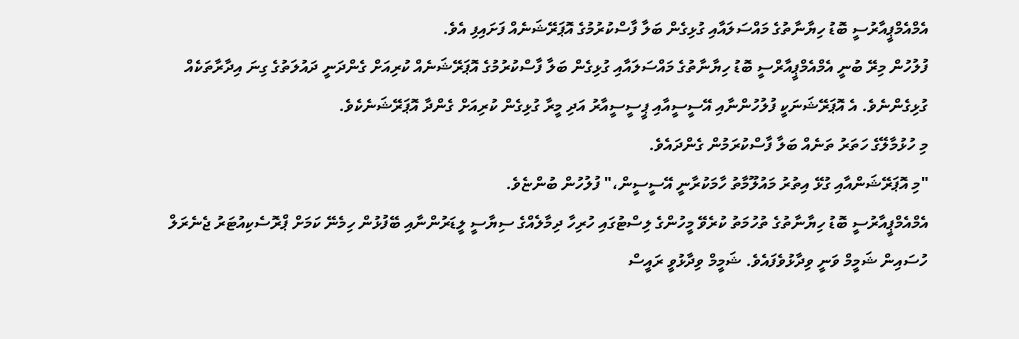އެމްއެމްޕީއާރުސީ ބޮޑު ހިޔާނާތުގެ މައްސަލައާއި ގުޅިގެން ބަލާ ފާސްކުރުމުގެ އޮޕަރޭޝަނެއް ފަށައިފި އެވެ.
ފުލުހުން މިރޭ ބުނީ އެމްއެމްޕީއާރްސީ ބޮޑު ހިޔާނާތުގެ މައްސަލައާއި ގުޅިގެން ބަލާ ފާސްކުރުމުގެ އޮޕަރޭޝަނެއް ކުރިއަށް ގެންދަނީ ދައުލަތުގެ ގިނަ އިދާރާތަކެއް ގުޅިގެންނެވެ. އެ އޮޕަރޭޝަނަކީ ފުލުހުންނާއި އޭސީސީއާއި ޕީސީސީއާރު އަދި މީރާ ގުޅިގެން ކުރިއަށް ގެންދާ އޮޕަރޭޝަނެކެވެ.
މި ހުޅުމާލޭގެ ހަތަރު ތަނެއް ބަލާ ފާސްކުރަމުން ގެންދައެވެ.
"މި އޮޕަރޭޝަންއާއި ގުޅޭ އިތުރު މައުލޫމާތު ހާމަކުރާނީ އޭސީސީން،" ފުލުހުން ބުންޏެވެ.
އެމްއެމްޕީއާރުސީ ބޮޑު ހިޔާނާތުގެ ތުހުމަތު ކުރެވޭ މީހުންގެ ލިސްޓުގައި ހުރިހާ ދިމާލެއްގެ ސިޔާސީ ލީޑަރުންނާއި ބޭފުޅުން ހިމެނޭ ކަމަށް ޕްރޮސެކިއުޓަރު ޖެނެރަލް ހުސައިން ޝަމީމް ވަނީ ވިދާޅުވެފައެވެ. ޝަމީމް ވިދާޅުވީ ރައީސް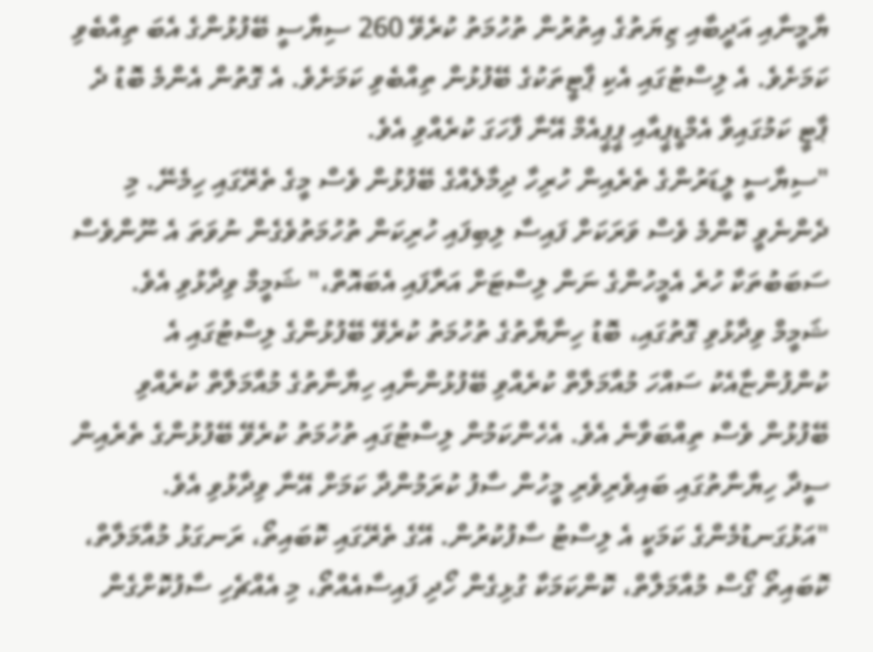ޔާމީނާއި އަދީބާއި ޒިޔަތުގެ އިތުރުން ތުހުމަތު ކުރެވޭ 260 ސިޔާސީ ބޭފުޅުންގެ އެބަ ތިއްބެވި ކަމަށެވެ. އެ ލިސްޓުގައި އެކި ޕާޓީތަކުގެ ބޭފުޅުން ތިއްބެވި ކަމަށެވެ. އެ ގޮތުން އެންމެ ބޮޑު ދެ ޕާޓީ ކަމުގައިވާ އެމްޑީޕީއާއި ޕީޕީއެމް އޭނާ ފާހަގަ ކުރެއްވި އެވެ.
"ސިޔާސީ ލީޑަރުންގެ ތެރެއިން ހުރިހާ ދިމާލެއްގެ ބޭފުޅުން ވެސް މީގެ ތެރޭގައި ހިމެނޭ. މި ދެންނެވީ ކޮންމެ ވެސް ވަރަކަށް ފައިސާ ލިބިފައި ހުރިކަން ތުހުމަތުވެގެން ނުވަތަ އެ ނޫންވެސް ސަބަބުތަކާ ހުރެ އެމީހުންގެ ނަން ލިސްޓަށް އަރާފައި އެބައޮތް،" ޝަމީމް ވިދާޅުވި އެވެ.
ޝަމީމް ވިދާޅުވި ގޮތުގައި، ބޮޑު ހިނާޔާތުގެ ތުހުމަތު ކުރެވޭ ބޭފުޅުންގެ ލިސްޓުގައި އެ ކުންފުންޏާއެކު ސައްހަ މުއާމަލާތް ކުރެއްވި ބޭފުޅުންނާއި ހިޔާނާތުގެ މުއާމަލާތް ކުރެއްވި ބޭފުޅުން ވެސް ތިއްބަވާނެ އެވެ. އެހެންކަމުން ލިސްޓުގައި ތުހުމަތު ކުރެވޭ ބޭފުޅުންގެ ތެރެއިން ސީދާ ހިޔާނާތުގައި ބައިވެރިވެރި މީހުން ސާފު ކުރަމުންދާ ކަމަށް އޭނާ ވިދާޅުވި އެވެ.
"އަޅުގަނޑުމެންގެ ކަމަކީ އެ ލިސްޓު ސާފުކުރުން. އޭގެ ތެރޭގައި ކޮބައިތޯ، ރަނގަޅު މުއާމަލާތް، ކޮބައިތޯ ގޯސް މުއާމަލާތް، ކޮންކަމަކާ ގުޅިގެން ހޯދި ފައިސާއެއްތޯ، މި އެއްޗެހި ސާފުކޮށްގެން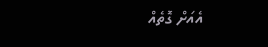އެއަށް ގޮތެއް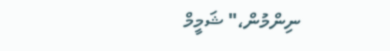ނިންމުން،" ޝަމީމް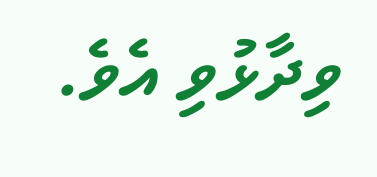ވިދާޅުވި އެވެ.